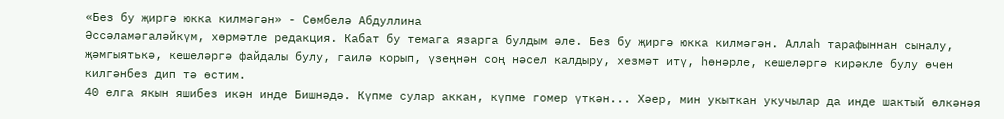«Без бу җиргә юкка килмәгән» - Сөмбелә Абдуллина
Әссәламәгаләйкүм, хөрмәтле редакция. Кабат бу темага язарга булдым әле. Без бу җиргә юкка килмәгән. Аллаһ тарафыннан сыналу, җәмгыятькә, кешеләргә файдалы булу, гаилә корып, үзеңнән соң нәсел калдыру, хезмәт итү, һөнәрле, кешеләргә кирәкле булу өчен килгәнбез дип тә өстим.
40 елга якын яшибез икән инде Бишнәдә. Күпме сулар аккан, күпме гомер үткән... Хәер, мин укыткан укучылар да инде шактый өлкәнәя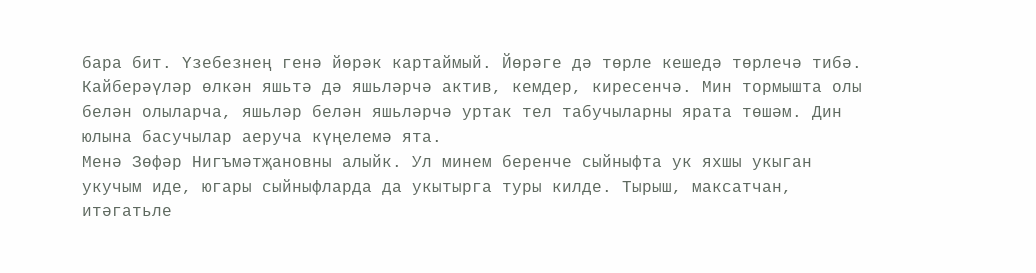бара бит. Үзебезнең генә йөрәк картаймый. Йөрәге дә төрле кешедә төрлечә тибә. Кайберәүләр өлкән яшьтә дә яшьләрчә актив, кемдер, киресенчә. Мин тормышта олы белән олыларча, яшьләр белән яшьләрчә уртак тел табучыларны ярата төшәм. Дин юлына басучылар аеруча күңелемә ята.
Менә Зөфәр Нигъмәтҗановны алыйк. Ул минем беренче сыйныфта ук яхшы укыган укучым иде, югары сыйныфларда да укытырга туры килде. Тырыш, максатчан, итәгатьле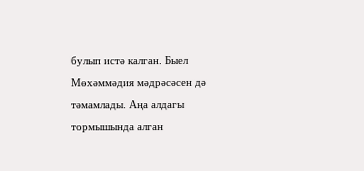булып истә калган. Быел Мөхәммәдия мәдрәсәсен дә тәмамлады. Аңа алдагы тормышында алган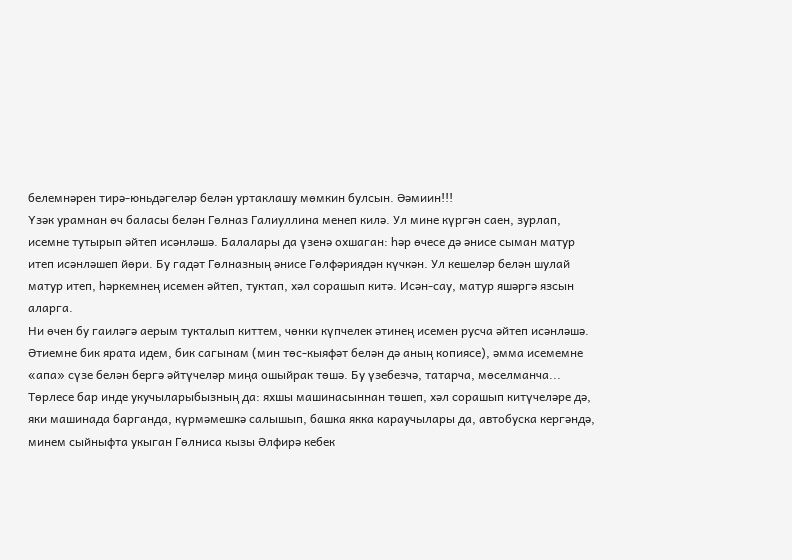белемнәрен тирә-юньдәгеләр белән уртаклашу мөмкин булсын. Әәмиин!!!
Үзәк урамнан өч баласы белән Гөлназ Галиуллина менеп килә. Ул мине күргән саен, зурлап, исемне тутырып әйтеп исәнләшә. Балалары да үзенә охшаган: һәр өчесе дә әнисе сыман матур итеп исәнләшеп йөри. Бу гадәт Гөлназның әнисе Гөлфәриядән күчкән. Ул кешеләр белән шулай матур итеп, һәркемнең исемен әйтеп, туктап, хәл сорашып китә. Исән-сау, матур яшәргә язсын аларга.
Ни өчен бу гаиләгә аерым тукталып киттем, чөнки күпчелек әтинең исемен русча әйтеп исәнләшә. Әтиемне бик ярата идем, бик сагынам (мин төс-кыяфәт белән дә аның копиясе), әмма исемемне «апа» сүзе белән бергә әйтүчеләр миңа ошыйрак төшә. Бу үзебезчә, татарча, мөселманча...
Төрлесе бар инде укучыларыбызның да: яхшы машинасыннан төшеп, хәл сорашып китүчеләре дә, яки машинада барганда, күрмәмешкә салышып, башка якка караучылары да, автобуска кергәндә, минем сыйныфта укыган Гөлниса кызы Әлфирә кебек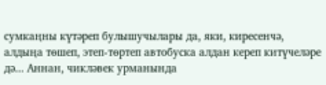сумкаңны күтәреп булышучылары да, яки, киресенчә, алдыңа төшеп, этеп-төртеп автобуска алдан кереп китүчеләре дә... Аннан, чикләвек урманында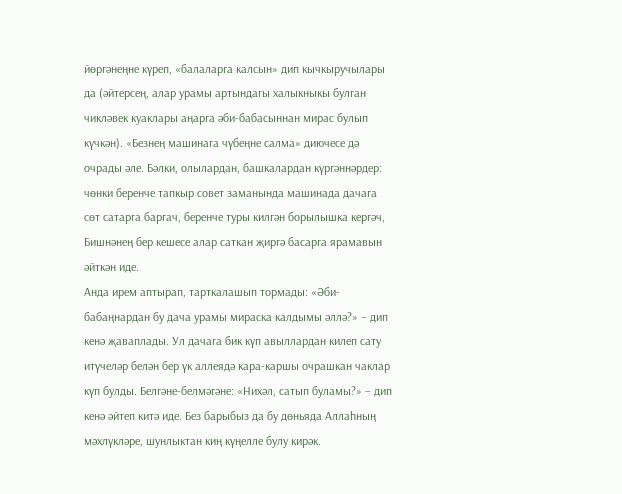йөргәнеңне күреп, «балаларга калсын» дип кычкыручылары да (әйтерсең, алар урамы артындагы халыкныкы булган чикләвек куаклары аңарга әби-бабасыннан мирас булып күчкән). «Безнең машинага чүбеңне салма» диючесе дә очрады әле. Бәлки, олылардан, башкалардан күргәннәрдер: чөнки беренче тапкыр совет заманында машинада дачага сөт сатарга баргач, беренче туры килгән борылышка кергәч, Бишнәнең бер кешесе алар саткан җиргә басарга ярамавын әйткән иде.
Анда ирем аптырап, тарткалашып тормады: «Әби-бабаңнардан бу дача урамы мираска калдымы әллә?» – дип кенә җаваплады. Ул дачага бик күп авыллардан килеп сату итүчеләр белән бер үк аллеядә кара-каршы очрашкан чаклар күп булды. Белгәне-белмәгәне: «Нихәл, сатып буламы?» – дип кенә әйтеп китә иде. Без барыбыз да бу дөньяда Аллаһның мәхлүкләре, шунлыктан киң күңелле булу кирәк.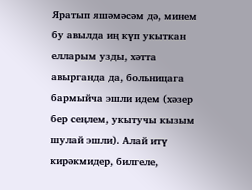Яратып яшәмәсәм дә, минем бу авылда иң күп укыткан елларым узды, хәтта авырганда да, больницага бармыйча эшли идем (хәзер бер сеңлем, укытучы кызым шулай эшли). Алай итү кирәкмидер, билгеле,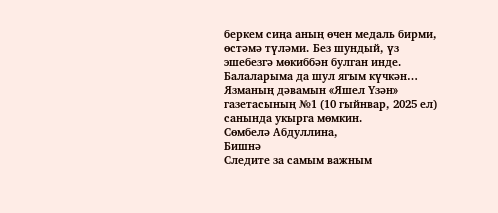беркем сиңа аның өчен медаль бирми, өстәмә түләми. Без шундый, үз эшебезгә мөкиббән булган инде. Балаларыма да шул ягым күчкән…
Язманың дәвамын «Яшел Үзән» газетасының №1 (10 гыйнвар, 2025 ел) санында укырга мөмкин.
Сөмбелә Абдуллина,
Бишнә
Следите за самым важным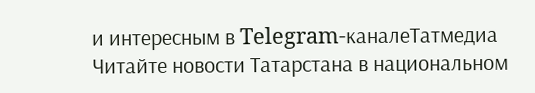и интересным в Telegram-каналеТатмедиа
Читайте новости Татарстана в национальном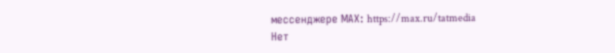мессенджере MАХ: https://max.ru/tatmedia
Нет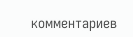комментариев